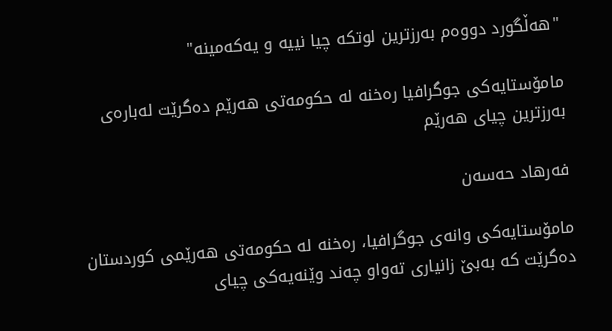"هه‌ڵگورد دووه‌م به‌رزترین لوتكه‌ چیا نییه‌ و یه‌كه‌مینه‌"

مامۆستایه‌كی جوگرافیا ره‌خنه‌ له‌ حكومه‌تى هه‌رێم ده‌گرێت له‌باره‌ى به‌رزترین چیاى هه‌رێم

فه‌رهاد حه‌سه‌ن

مامۆستایه‌كى وانه‌ى جوگرافیا، ره‌خنه‌ له‌ حكومه‌تى هه‌رێمى كوردستان ده‌گرێت كه‌ به‌بێ زانیاری ته‌واو چه‌ند وێنه‌یه‌كی چیاى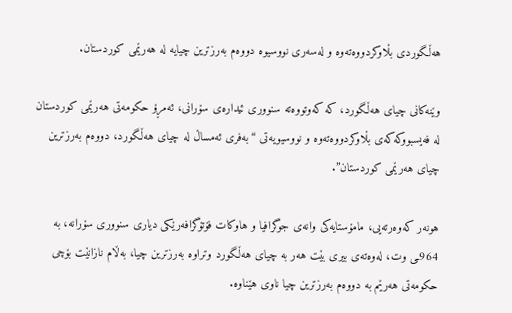هه‌ڵگوردى بڵاوكردووه‌ته‌وه‌ و له‌سه‌رى نووسیوه‌ دووه‌م به‌رزترین چیایه‌ له‌ هه‌رێمی كوردستان.

وێنه‌كانى چیاى هه‌ڵگورد، كه‌ كه‌وتووه‌ته‌ سنوورى ئیداره‌ى سۆرانى، ئه‌مڕۆ حكومه‌تى هه‌رێمى كوردستان له‌ فه‌یسبووكه‌كه‌ى بڵاوكردووه‌ته‌وه‌ و نووسیویه‌تى “بەفری ئەمساڵ لە چیای هەڵگورد، دووەم بەرزترین چیای هەرێمی کوردستان”.

هونه‌ر كه‌وه‌رته‌یی، مامۆستایه‌كى وانه‌ى جوگرافیا و هاوكات فۆتۆگرافه‌رێكی دیارى سنوورى سۆرانه‌، به‌ 964ـى وت، له‌وه‌ته‌ى بیرى بێت هه‌ر به‌ چیاى هه‌ڵگورد وتراوه‌ به‌رزترین چیا، به‌ڵام نازانێت بۆچی حكومه‌تى هه‌رێم به‌ دووه‌م به‌رزترین چیا ناوى هێناوه‌.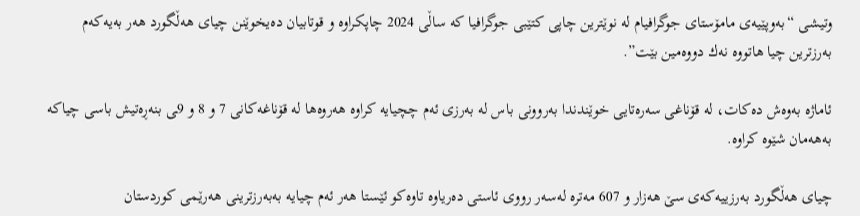وتیشی “به‌وپێیه‌ى مامۆستاى جوگرافیام له‌ نوێترین چاپی كتێبى جوگرافیا كه‌ ساڵى 2024 چاپكراوه‌ و قوتابیان ده‌یخوێنن چیاى هه‌ڵگورد هه‌ر به‌یه‌كه‌م به‌رزترین چیا هاتووه‌ نه‌ك دووه‌مین بێت”.

ئاماژه‌ به‌وه‌ش ده‌كات، له‌ قۆناغى سه‌ره‌تایی خوێندندا به‌روونى باس له‌ به‌رزى ئه‌م چچیایه‌ كراوه‌ هه‌روه‌ها له‌ قۆناغه‌كانى 7 و 8 و 9ـى بنه‌ڕه‌تیش باسی چیاكه‌ به‌هه‌مان شێوه‌ كراوه‌.

چیاى هه‌ڵگورد به‌رزییه‌كه‌ى سێ هه‌زار و 607 مه‌تره‌ له‌سه‌ر رووى ئاستى ده‌ریاوه‌ تاوه‌كو ئێستا هه‌ر ئه‌م چیایه‌ به‌به‌رزترینى هه‌رێمی كوردستان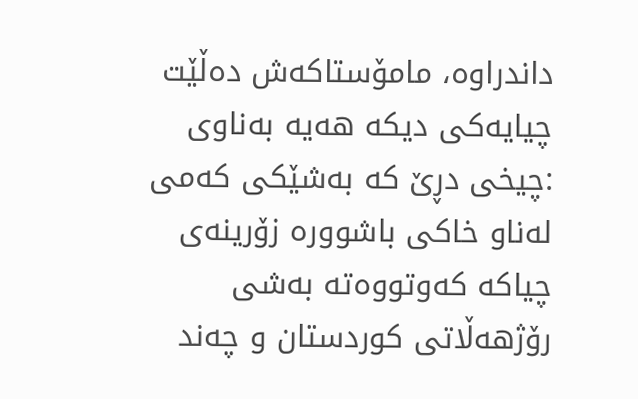داندراوه‌، مامۆستاكه‌ش ده‌ڵێت چیایه‌كى دیكه‌ هه‌یه‌ به‌ناوى :چیخى دڕێ كه‌ به‌شێكی كه‌مى له‌ناو خاكى باشووره‌ زۆرینه‌ى چیاكه‌ كه‌وتووه‌ته‌ به‌شی رۆژهه‌ڵاتى كوردستان و چه‌ند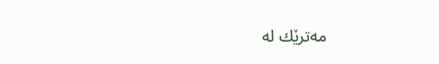مه‌ترێك له‌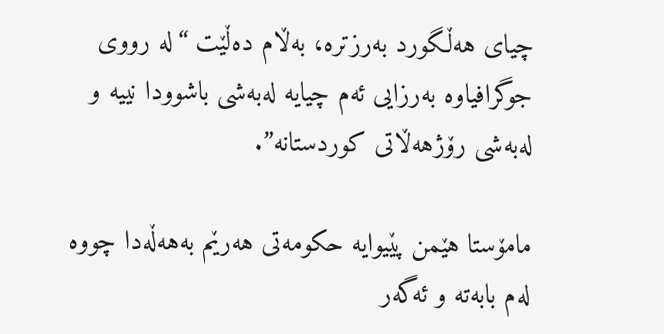چیاى هه‌ڵگورد به‌رزتره‌، به‌ڵام ده‌ڵێت “له‌ رووى جوگرافیاوه‌ به‌رزایی ئه‌م چیایه‌ له‌به‌شی باشوودا نییه‌ و له‌به‌شی رۆژهه‌ڵاتى كوردستانه‌”.

مامۆستا هێمن پێیوایه‌ حكومه‌تى هه‌رێم به‌هه‌ڵه‌دا چووه‌ له‌م بابه‌ته‌ و ئه‌گه‌ر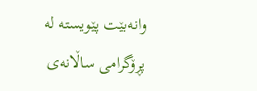وانه‌بێت پێویسته‌ له‌ پڕۆگرامى ساڵانه‌ى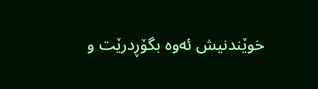خوێندنیش ئه‌وه‌ بگۆڕدرێت و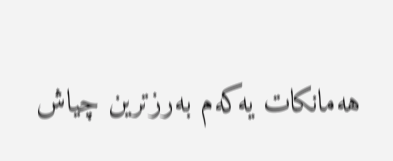هه‌مانكات یه‌كه‌م به‌رزترین چیاش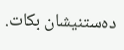ده‌ستنیشان بكات.